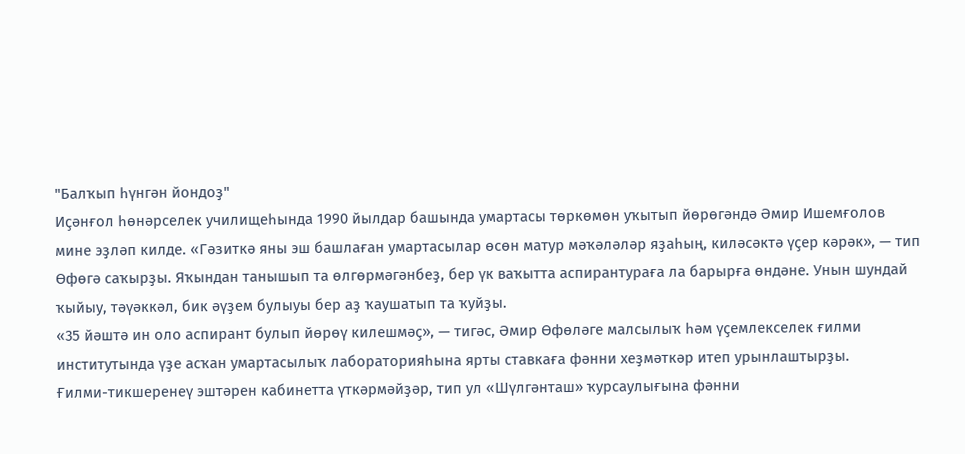"Балҡып һүнгән йондоҙ"
Иҫәнғол һөнәрселек училищеһында 1990 йылдар башында умартасы төркөмөн уҡытып йөрөгәндә Әмир Ишемғолов мине эҙләп килде. «Гәзиткә яны эш башлаған умартасылар өсөн матур мәҡәләләр яҙаһың, киләсәктә үҫер кәрәк», — тип Өфөгә саҡырҙы. Яҡындан танышып та өлгөрмәгәнбеҙ, бер үк ваҡытта аспирантураға ла барырға өндәне. Унын шундай ҡыйыу, тәүәккәл, бик әүҙем булыуы бер аҙ ҡаушатып та ҡуйҙы.
«35 йәштә ин оло аспирант булып йөрөү килешмәҫ», — тигәс, Әмир Өфөләге малсылыҡ һәм үҫемлекселек ғилми институтында үҙе асҡан умартасылыҡ лабораторияһына ярты ставкаға фәнни хеҙмәткәр итеп урынлаштырҙы.
Ғилми-тикшеренеү эштәрен кабинетта үткәрмәйҙәр, тип ул «Шүлгәнташ» ҡурсаулығына фәнни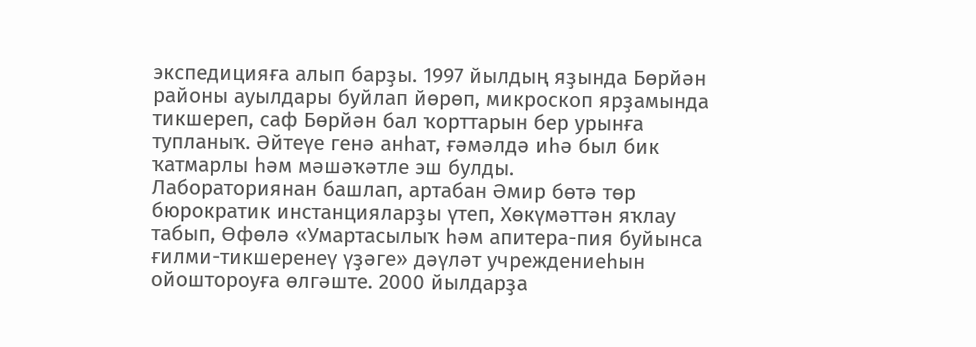экспедицияға алып барҙы. 1997 йылдың яҙында Бөрйән районы ауылдары буйлап йөрөп, микроскоп ярҙамында тикшереп, саф Бөрйән бал ҡорттарын бер урынға тупланыҡ. Әйтеүе генә анһат, ғәмәлдә иһә был бик ҡатмарлы һәм мәшәҡәтле эш булды.
Лабораториянан башлап, артабан Әмир бөтә төр бюрократик инстанцияларҙы үтеп, Хөкүмәттән яҡлау табып, Өфөлә «Умартасылыҡ һәм апитера-пия буйынса ғилми-тикшеренеү үҙәге» дәүләт учреждениеһын ойоштороуға өлгәште. 2000 йылдарҙа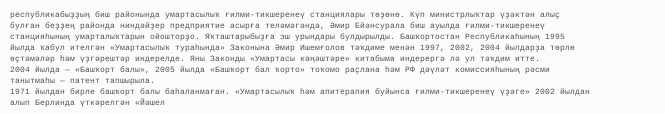республикабыҙҙың биш районында умартасылыҡ ғилми-тикшеренеү станциялары төҙөнө. Күп министрлыҡтар үҙәктән алыҫ булған беҙҙең районда ниндәйҙер предприятие асырға теләмәгәндә, Әмир Ейәнсурала биш ауылда ғилми-тикшеренеү станцияһының умарталыҡтарын ойошторҙо. Яҡташтарыбыҙға эш урындары булдырылды. Башҡортостан Республикаһының 1995 йылда ҡабул ителгән «Умартасылыҡ тураһында» Законына Әмир Ишемғолов тәҡдиме менән 1997, 2002, 2004 йылдарҙа төрлө өҫтәмәләр һәм үҙгәрештәр индерелде. Яны Законды «Умартасы кәңәштәре» китабыма индерергә лә ул тәҡдим итте.
2004 йылда — «Башҡорт балы», 2005 йылда «Башҡорт бал ҡорто» тоҡомо раҫлана һәм РФ дәүләт комиссияһының рәсми танытмаһы — патент тапшырыла.
1971 йылдан бирле башҡорт балы баһаланмаған. «Умартасылыҡ һәм апитерапия буйынса ғилми-тикшеренеү үҙәге» 2002 йылдан алып Берлинда үткәрелгән «Йәшел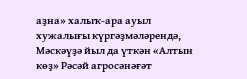аҙна» халыҡ-ара ауыл хужалығы күргәҙмәләрендә, Мәскәүҙә йыл да үткән «Алтын көҙ» Рәсәй агросәнәғәт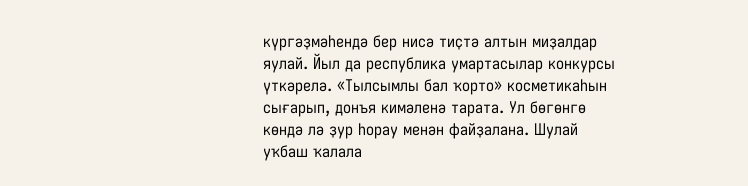күргәҙмәһендә бер нисә тиҫтә алтын миҙалдар яулай. Йыл да республика умартасылар конкурсы үткәрелә. «Тылсымлы бал ҡорто» косметикаһын сығарып, донъя кимәленә тарата. Ул бөгөнгө көндә лә ҙур һорау менән файҙалана. Шулай уҡбаш ҡалала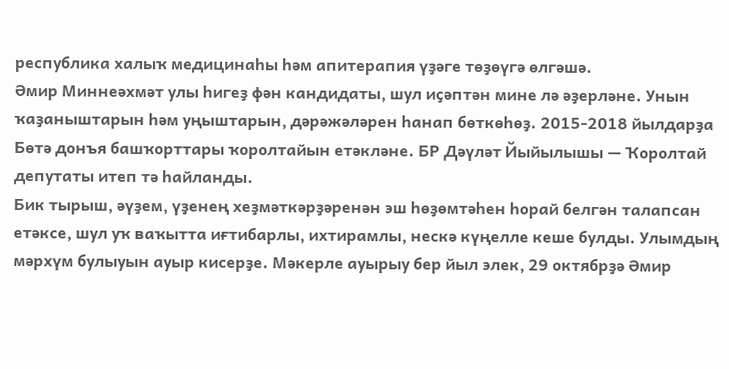республика халыҡ медицинаһы һәм апитерапия үҙәге төҙөүгә өлгәшә.
Әмир Миннеәхмәт улы һигеҙ фән кандидаты, шул иҫәптән мине лә әҙерләне. Унын ҡаҙаныштарын һәм уңыштарын, дәрәжәләрен һанап бөткөһөҙ. 2015-2018 йылдарҙа Бөтә донъя башҡорттары ҡоролтайын етәкләне. БР Дәүләт Йыйылышы — Ҡоролтай депутаты итеп тә һайланды.
Бик тырыш, әүҙем, үҙенең хеҙмәткәрҙәренән эш һөҙөмтәһен һорай белгән талапсан етәксе, шул уҡ ваҡытта иғтибарлы, ихтирамлы, нескә күңелле кеше булды. Улымдың мәрхүм булыуын ауыр кисерҙе. Мәкерле ауырыу бер йыл элек, 29 октябрҙә Әмир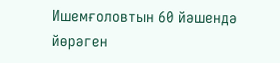Ишемғоловтын 60 йәшендә йөрәген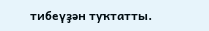тибеүҙән туҡтатты.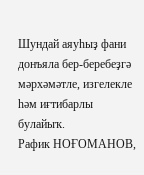Шундай аяуһыҙ фани донъяла бер-беребеҙгә мәрхәмәтле, изгелекле һәм иғтибарлы булайыҡ.
Рафик НОҒОМАНОВ,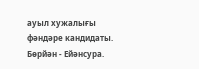ауыл хужалығы фәндәре кандидаты.
Бөрйән - Ейәнсура.